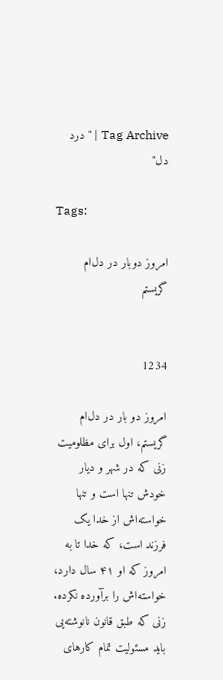Tag Archive | "درد دل"

Tags:

امروز دوبار در دل‌ام گریستم


1234

امروز دو بار در دل‌ام گریستم، اول برای مظلومیت زنی که در شهر و دیار خودش تنها است و تنها خواسته‌اش از خدا یک فرزند است، که خدا تا به امروز که او ۴۱ سال دارد، خواسته‌اش را برآورده نکرده. زنی که طبق قانون نانوشته‌یی باید مسئولیت تمام کارهای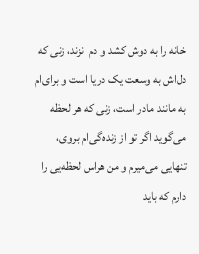خانه را به دوش کشد و دم  نزند، زنی که دل‌اش به وسعت یک دریا است و برای‌ام به مانند مادر است، زنی که هر لحظه می‌گوید اگر تو از زنده‌گی‌ام بروی، تنهایی می‌میرم و من هراس لحظه‌یی را دارم که باید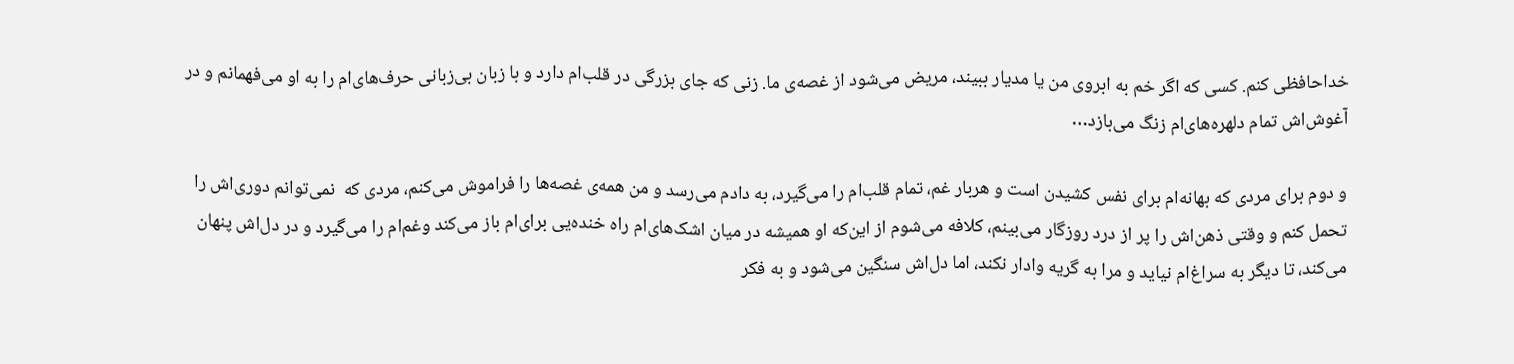خداحافظی کنم. کسی که اگر خم به ابروی من یا مدیار ببیند، مریض می‌شود از غصه‌ی ما. زنی که جای بزرگی در قلب‌ام دارد و با زبان بی‌زبانی حرف‌های‌ام را به او می‌فهمانم و در آغوش‌اش تمام دلهره‌های‌ام زنگ می‌بازد…

و دوم برای مردی که بهانه‌ام برای نفس کشیدن است و هربار غم، تمام قلب‌ام را می‌گیرد، به دادم می‌رسد و من همه‌ی غصه‌ها را فراموش می‌‌کنم، مردی که  نمی‌توانم دوری‌اش را تحمل کنم و وقتی ذهن‌اش را پر از درد روزگار می‌بینم، کلافه می‌شوم از این‌که او همیشه در میان اشک‌های‌ام راه خنده‌یی برای‌ام باز می‌کند وغم‌ام را می‌گیرد و در دل‌اش پنهان می‌کند، تا دیگر به سراغ‌ام نیاید و مرا به گریه وادار نکند، اما دل‌اش سنگین می‌شود و به فکر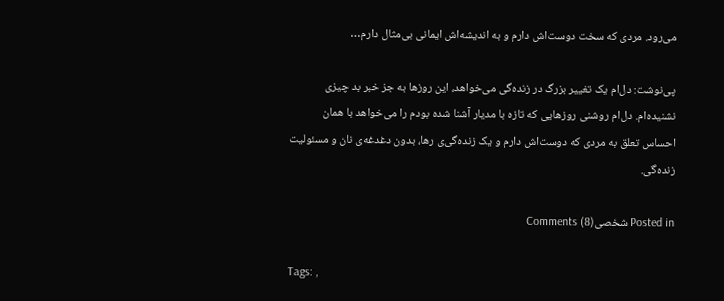می‌رود. مردی که سخت دوست‌اش دارم و به اندیشه‌اش ایمانی بی‌مثال دارم…

پی‌نوشت: دل‌ام یک تغییر بزرگ در زنده‌گی‌ می‌خواهد، این روزها به جز خبر بد چیزی نشنیده‌ام. دل‌ام روشنی روزهایی که تازه با مدیار آشنا شده بودم را می‌خواهد با همان احساس تعلق به مردی که دوست‌اش دارم و یک زنده‌گی‌ی رها، بدون دغدغه‌ی نان و مسئولیت زنده‌گی.

Posted in شخصیComments (8)

Tags: ,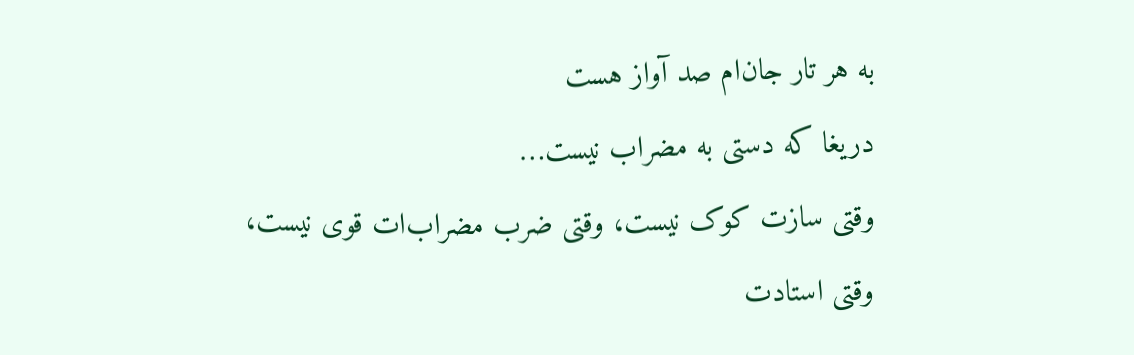به هر تار جان‌ام صد آواز هست
دریغا که دستی به مضراب نیست…
وقتی سازت کوک نیست، وقتی ضرب مضراب‌ات قوی نیست، وقتی استادت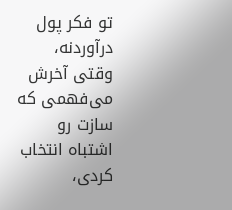تو فکر پول درآوردنه، وقتی آخرش می‌فهمی که سازت رو اشتباه انتخاب کردی،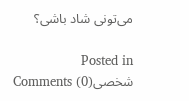می‌تونی شاد باشی؟

Posted in شخصیComments (0)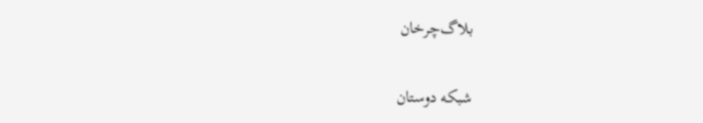بلاگ‌چرخان

شبکه دوستان